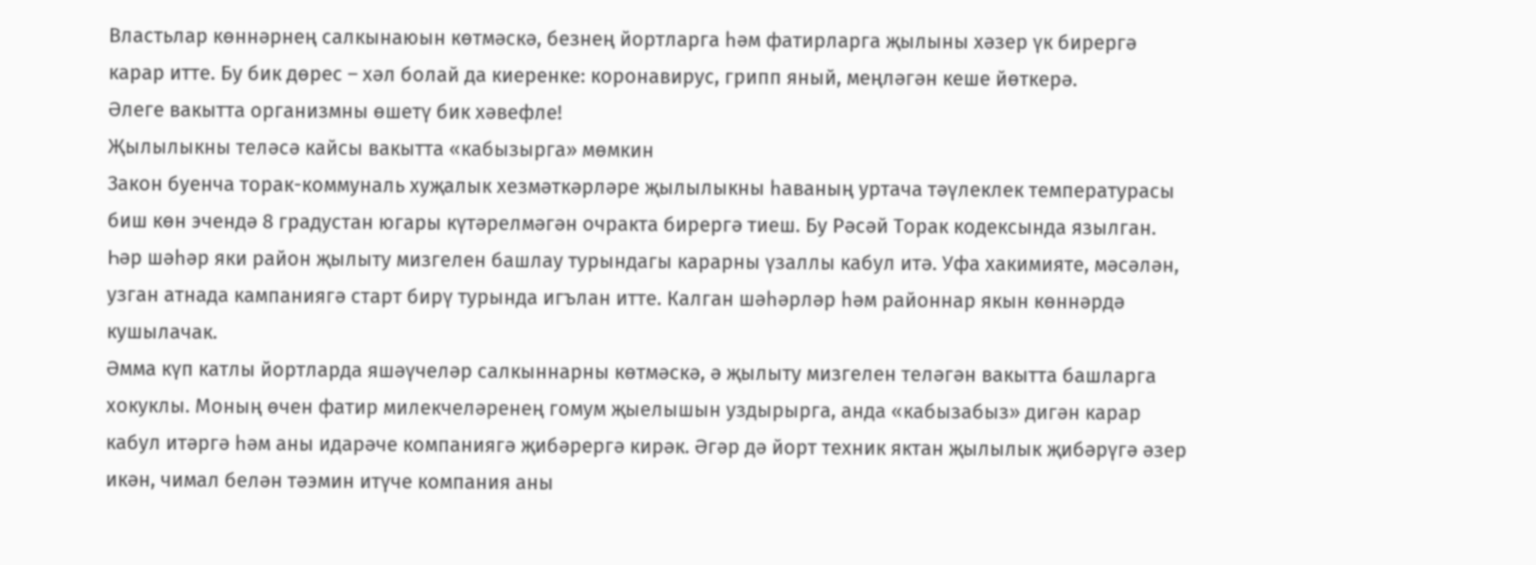Властьлар көннәрнең салкынаюын көтмәскә, безнең йортларга һәм фатирларга җылыны хәзер үк бирергә карар итте. Бу бик дөрес – хәл болай да киеренке: коронавирус, грипп яный, меңләгән кеше йөткерә.
Әлеге вакытта организмны өшетү бик хәвефле!
Җылылыкны теләсә кайсы вакытта «кабызырга» мөмкин
Закон буенча торак-коммуналь хуҗалык хезмәткәрләре җылылыкны һаваның уртача тәүлеклек температурасы биш көн эчендә 8 градустан югары күтәрелмәгән очракта бирергә тиеш. Бу Рәсәй Торак кодексында язылган. Һәр шәһәр яки район җылыту мизгелен башлау турындагы карарны үзаллы кабул итә. Уфа хакимияте, мәсәлән, узган атнада кампаниягә старт бирү турында игълан итте. Калган шәһәрләр һәм районнар якын көннәрдә кушылачак.
Әмма күп катлы йортларда яшәүчеләр салкыннарны көтмәскә, ә җылыту мизгелен теләгән вакытта башларга хокуклы. Моның өчен фатир милекчеләренең гомум җыелышын уздырырга, анда «кабызабыз» дигән карар кабул итәргә һәм аны идарәче компаниягә җибәрергә кирәк. Әгәр дә йорт техник яктан җылылык җибәрүгә әзер икән, чимал белән тәэмин итүче компания аны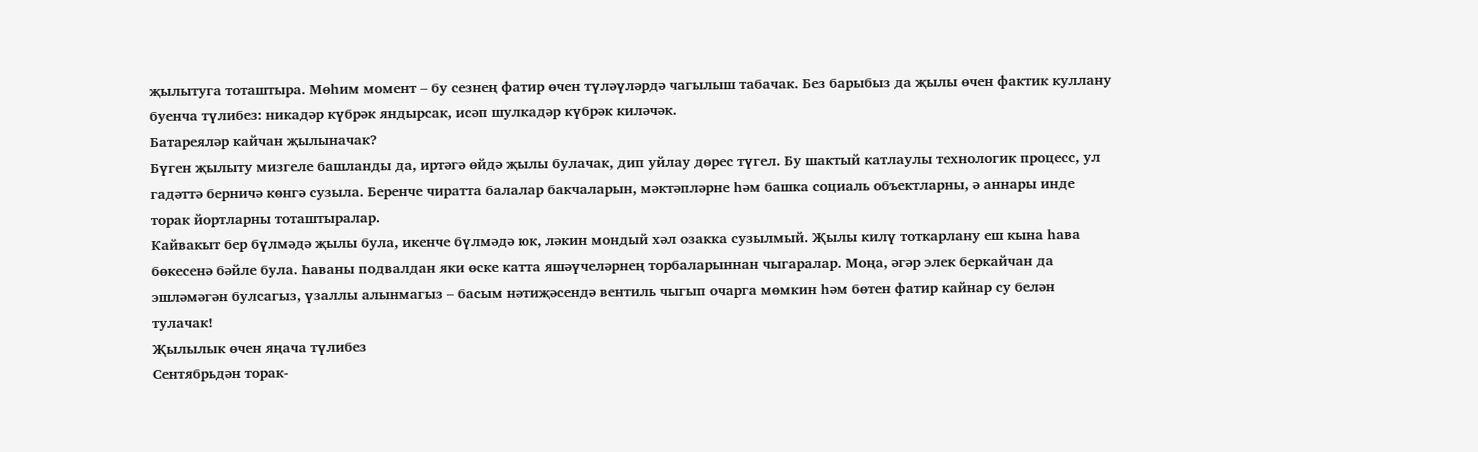җылытуга тоташтыра. Мөһим момент – бу сезнең фатир өчен түләүләрдә чагылыш табачак. Без барыбыз да җылы өчен фактик куллану буенча түлибез: никадәр күбрәк яндырсак, исәп шулкадәр күбрәк киләчәк.
Батареяләр кайчан җылыначак?
Бүген җылыту мизгеле башланды да, иртәгә өйдә җылы булачак, дип уйлау дөрес түгел. Бу шактый катлаулы технологик процесс, ул гадәттә берничә көнгә сузыла. Беренче чиратта балалар бакчаларын, мәктәпләрне һәм башка социаль объектларны, ә аннары инде торак йортларны тоташтыралар.
Кайвакыт бер бүлмәдә җылы була, икенче бүлмәдә юк, ләкин мондый хәл озакка сузылмый. Җылы килү тоткарлану еш кына һава бөкесенә бәйле була. Һаваны подвалдан яки өске катта яшәүчеләрнең торбаларыннан чыгаралар. Моңа, әгәр элек беркайчан да эшләмәгән булсагыз, үзаллы алынмагыз – басым нәтиҗәсендә вентиль чыгып очарга мөмкин һәм бөтен фатир кайнар су белән тулачак!
Җылылык өчен яңача түлибез
Сентябрьдән торак-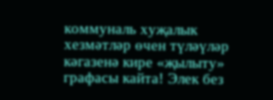коммуналь хуҗалык хезмәтләр өчен түләүләр кәгазенә кире «җылыту» графасы кайта! Элек без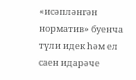«исәпләнгән норматив» буенча түли идек һәм ел саен идарәче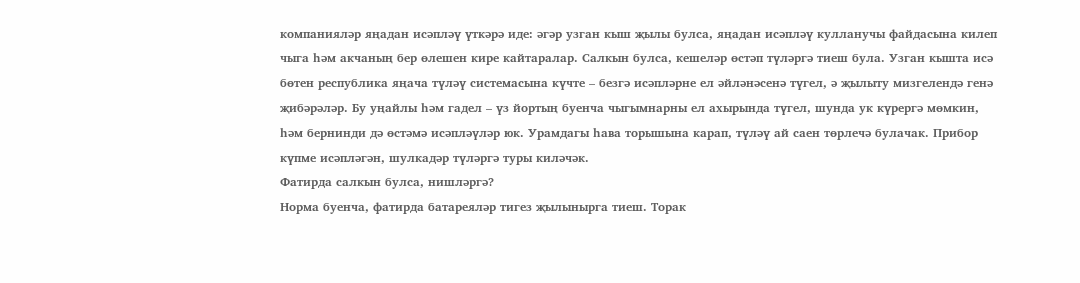компанияләр яңадан исәпләү үткәрә иде: әгәр узган кыш җылы булса, яңадан исәпләү кулланучы файдасына килеп чыга һәм акчаның бер өлешен кире кайтаралар. Салкын булса, кешеләр өстәп түләргә тиеш була. Узган кышта исә бөтен республика яңача түләү системасына күчте – безгә исәпләрне ел әйләнәсенә түгел, ә җылыту мизгелендә генә җибәрәләр. Бу уңайлы һәм гадел – үз йортың буенча чыгымнарны ел ахырында түгел, шунда ук күрергә мөмкин, һәм бернинди дә өстәмә исәпләүләр юк. Урамдагы һава торышына карап, түләү ай саен төрлечә булачак. Прибор күпме исәпләгән, шулкадәр түләргә туры киләчәк.
Фатирда салкын булса, нишләргә?
Норма буенча, фатирда батареяләр тигез җылынырга тиеш. Торак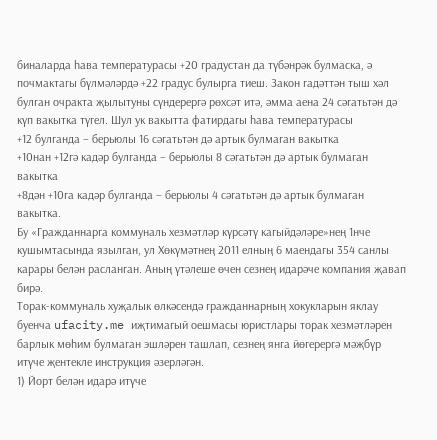биналарда һава температурасы +20 градустан да түбәнрәк булмаска, ә почмактагы бүлмәләрдә +22 градус булырга тиеш. Закон гадәттән тыш хәл булган очракта җылытуны сүндерергә рөхсәт итә, әмма аена 24 сәгатьтән дә күп вакытка түгел. Шул ук вакытта фатирдагы һава температурасы
+12 булганда – берьюлы 16 сәгатьтән дә артык булмаган вакытка
+10нан +12гә кадәр булганда – берьюлы 8 сәгатьтән дә артык булмаган вакытка
+8дән +10га кадәр булганда – берьюлы 4 сәгатьтән дә артык булмаган вакытка.
Бу «Гражданнарга коммуналь хезмәтләр күрсәтү кагыйдәләре»нең 1нче кушымтасында язылган, ул Хөкүмәтнең 2011 елның 6 маендагы 354 санлы карары белән расланган. Аның үтәлеше өчен сезнең идарәче компания җавап бирә.
Торак-коммуналь хуҗалык өлкәсендә гражданнарның хокукларын яклау буенча ufacity.me иҗтимагый оешмасы юристлары торак хезмәтләрен барлык мөһим булмаган эшләрен ташлап, сезнең янга йөгерергә мәҗбүр итүче җентекле инструкция әзерләгән.
1) Йорт белән идарә итүче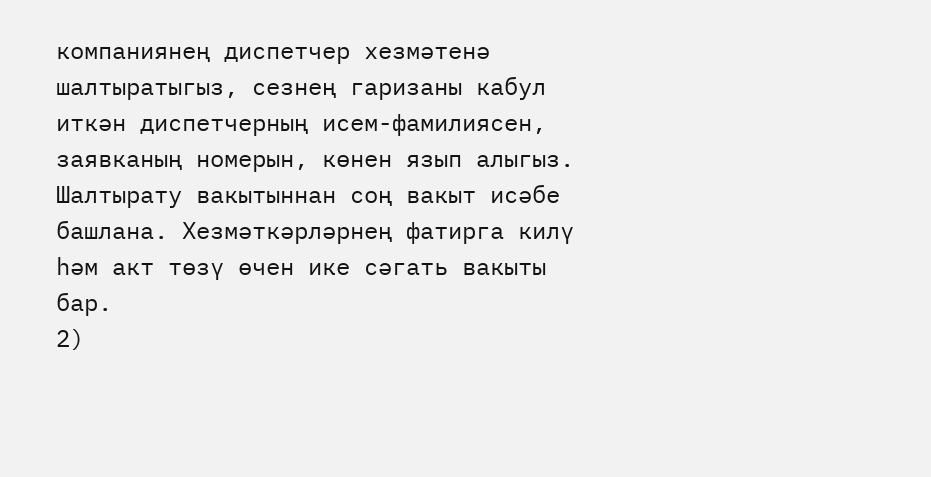компаниянең диспетчер хезмәтенә шалтыратыгыз, сезнең гаризаны кабул иткән диспетчерның исем-фамилиясен, заявканың номерын, көнен язып алыгыз. Шалтырату вакытыннан соң вакыт исәбе башлана. Хезмәткәрләрнең фатирга килү һәм акт төзү өчен ике сәгать вакыты бар.
2)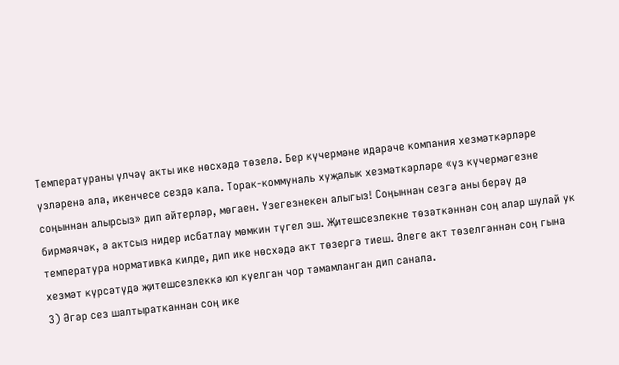Температураны үлчәү акты ике нөсхәдә төзелә. Бер күчермәне идарәче компания хезмәткәрләре үзләренә ала, икенчесе сездә кала. Торак-коммуналь хуҗалык хезмәткәрләре «үз күчермәгезне соңыннан алырсыз» дип әйтерләр, мөгаен. Үзегезнекен алыгыз! Соңыннан сезгә аны берәү дә бирмәячәк, ә актсыз нидер исбатлау мөмкин түгел эш. Җитешсезлекне төзәткәннән соң алар шулай ук температура нормативка килде, дип ике нөсхәдә акт төзергә тиеш. Әлеге акт төзелгәннән соң гына хезмәт күрсәтүдә җитешсезлеккә юл куелган чор тәмамланган дип санала.
3) Әгәр сез шалтыратканнан соң ике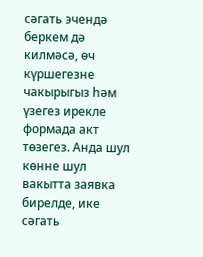сәгать эчендә беркем дә килмәсә, өч күршегезне чакырыгыз һәм үзегез ирекле формада акт төзегез. Анда шул көнне шул вакытта заявка бирелде, ике сәгать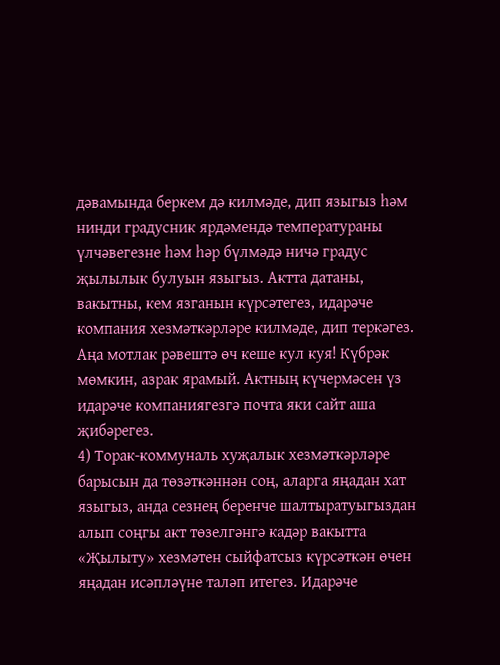дәвамында беркем дә килмәде, дип языгыз һәм нинди градусник ярдәмендә температураны үлчәвегезне һәм һәр бүлмәдә ничә градус җылылык булуын языгыз. Актта датаны, вакытны, кем язганын күрсәтегез, идарәче компания хезмәткәрләре килмәде, дип теркәгез. Аңа мотлак рәвештә өч кеше кул куя! Күбрәк мөмкин, азрак ярамый. Актның күчермәсен үз идарәче компаниягезгә почта яки сайт аша җибәрегез.
4) Торак-коммуналь хуҗалык хезмәткәрләре барысын да төзәткәннән соң, аларга яңадан хат языгыз, анда сезнең беренче шалтыратуыгыздан алып соңгы акт төзелгәнгә кадәр вакытта «Җылыту» хезмәтен сыйфатсыз күрсәткән өчен яңадан исәпләүне таләп итегез. Идарәче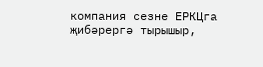компания сезне ЕРКЦга җибәрергә тырышыр,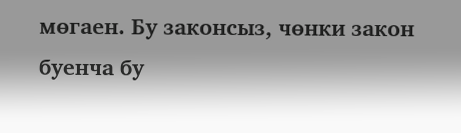мөгаен. Бу законсыз, чөнки закон буенча бу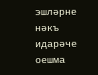эшләрне нәкъ идарәче оешма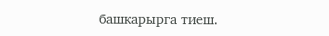башкарырга тиеш.